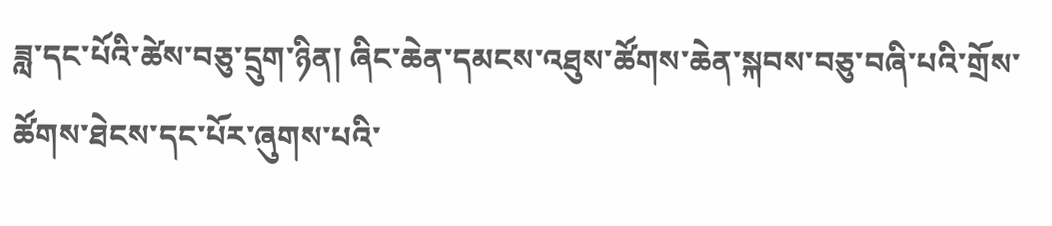ཟླ་དང་པོའི་ཚེས་བཅུ་དྲུག་ཉིན། ཞིང་ཆེན་དམངས་འཐུས་ཚོགས་ཆེན་སྐབས་བཅུ་བཞི་པའི་གྲོས་ཚོགས་ཐེངས་དང་པོར་ཞུགས་པའི་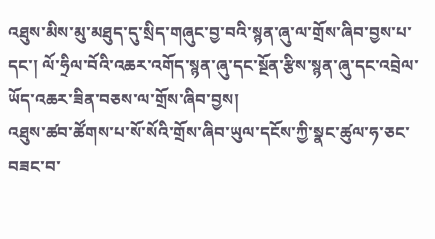འཐུས་མིས་མུ་མཐུད་དུ་སྲིད་གཞུང་བྱ་བའི་སྙན་ཞུ་ལ་གྲོས་ཞིབ་བྱས་པ་དང་། ལོ་ཧྲིལ་བོའི་འཆར་འགོད་སྙན་ཞུ་དང་སྔོན་རྩིས་སྙན་ཞུ་དང་འབྲེལ་ཡོད་འཆར་ཟིན་བཅས་ལ་གྲོས་ཞིབ་བྱས།
འཐུས་ཚབ་ཚོགས་པ་སོ་སོའི་གྲོས་ཞིབ་ཡུལ་དངོས་ཀྱི་སྣང་ཚུལ་ཧ་ཅང་བཟང་བ་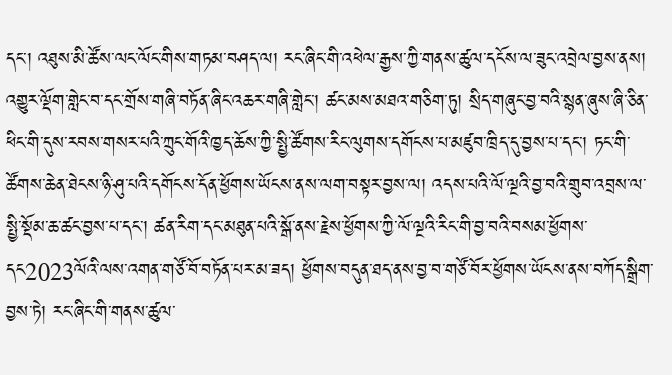དང་། འཐུས་མི་ཚོས་ལང་ལོང་གིས་གཏམ་བཤད་ལ། རང་ཞིང་གི་འཕེལ་རྒྱས་ཀྱི་གནས་ཚུལ་དངོས་ལ་ཟུང་འབྲེལ་བྱས་ནས། འགྱུར་ལྡོག་གླེང་བ་དང་གྲོས་གཞི་བཏོན་ཞིང་འཆར་གཞི་གླེང་། ཚང་མས་མཐའ་གཅིག་ཏུ། སྲིད་གཞུང་བྱ་བའི་སྙན་ཞུས་ཞི་ཅིན་ཕིང་གི་དུས་རབས་གསར་པའི་ཀྲུང་གོའི་ཁྱད་ཆོས་ཀྱི་སྤྱི་ཚོགས་རིང་ལུགས་དགོངས་པ་མཛུབ་ཁྲིད་དུ་བྱས་པ་དང་། ཏང་གི་ཚོགས་ཆེན་ཐེངས་ཉི་ཤུ་པའི་དགོངས་དོན་ཕྱོགས་ཡོངས་ནས་ལག་བསྟར་བྱས་ལ། འདས་པའི་ལོ་ལྔའི་བྱ་བའི་གྲུབ་འབྲས་ལ་སྤྱི་སྡོམ་ཆ་ཚང་བྱས་པ་དང་། ཚན་རིག་དང་མཐུན་པའི་སྒོ་ནས་རྗེས་ཕྱོགས་ཀྱི་ལོ་ལྔའི་རིང་གི་བྱ་བའི་བསམ་ཕྱོགས་དང2023ལོའི་ལས་འགན་གཙོ་བོ་བཏོན་པར་མ་ཟད། ཕྱོགས་བདུན་ཐད་ནས་བྱ་བ་གཙོ་བོར་ཕྱོགས་ཡོངས་ནས་བཀོད་སྒྲིག་བྱས་ཏེ། རང་ཞིང་གི་གནས་ཚུལ་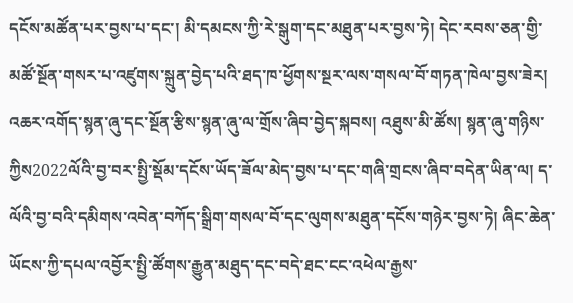དངོས་མཚོན་པར་བྱས་པ་དང་། མི་དམངས་ཀྱི་རེ་སྒུག་དང་མཐུན་པར་བྱས་ཏེ། དེང་རབས་ཅན་གྱི་མཚོ་སྔོན་གསར་པ་འཛུགས་སྐྲུན་བྱེད་པའི་ཐད་ཁ་ཕྱོགས་སྔར་ལས་གསལ་བོ་གཏན་ཁེལ་བྱས་ཟེར།
འཆར་འགོད་སྙན་ཞུ་དང་སྔོན་རྩིས་སྙན་ཞུ་ལ་གྲོས་ཞིབ་བྱེད་སྐབས། འཐུས་མི་ཚོས། སྙན་ཞུ་གཉིས་ཀྱིས2022ལོའི་བྱ་བར་སྤྱི་སྡོམ་དངོས་ཡོད་ཟོལ་མེད་བྱས་པ་དང་གཞི་གྲངས་ཞིབ་བདེན་ཡིན་ལ། ད་ལོའི་བྱ་བའི་དམིགས་འབེན་བཀོད་སྒྲིག་གསལ་བོ་དང་ལུགས་མཐུན་དངོས་གཉེར་བྱས་ཏེ། ཞིང་ཆེན་ཡོངས་ཀྱི་དཔལ་འབྱོར་སྤྱི་ཚོགས་རྒྱུན་མཐུད་དང་བདེ་ཐང་ངང་འཕེལ་རྒྱས་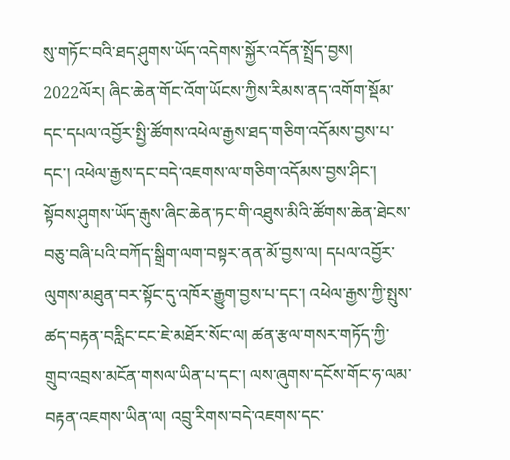སུ་གཏོང་བའི་ཐད་ཤུགས་ཡོད་འདེགས་སྐྱོར་འདོན་སྤྲོད་བྱས། 2022ལོར། ཞིང་ཆེན་གོང་འོག་ཡོངས་ཀྱིས་རིམས་ནད་འགོག་སྡོམ་དང་དཔལ་འབྱོར་སྤྱི་ཚོགས་འཕེལ་རྒྱས་ཐད་གཅིག་འདོམས་བྱས་པ་དང་། འཕེལ་རྒྱས་དང་བདེ་འཇགས་ལ་གཅིག་འདོམས་བྱས་ཤིང་། སྟོབས་ཤུགས་ཡོད་རྒུས་ཞིང་ཆེན་ཏང་གི་འཐུས་མིའི་ཚོགས་ཆེན་ཐེངས་བཅུ་བཞི་པའི་བཀོད་སྒྲིག་ལག་བསྟར་ནན་མོ་བྱས་ལ། དཔལ་འབྱོར་ལུགས་མཐུན་བར་སྟོང་དུ་འཁོར་རྒྱུག་བྱས་པ་དང་། འཕེལ་རྒྱས་ཀྱི་སྤུས་ཚད་བརྟན་བརླིང་ངང་ཇེ་མཐོར་སོང་ལ། ཚན་རྩལ་གསར་གཏོད་ཀྱི་གྲུབ་འབྲས་མངོན་གསལ་ཡིན་པ་དང་། ལས་ཞུགས་དངོས་གོང་ཧ་ལམ་བརྟན་འཇགས་ཡིན་ལ། འབྲུ་རིགས་བདེ་འཇགས་དང་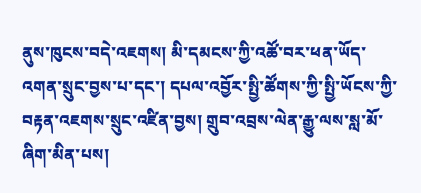ནུས་ཁུངས་བདེ་འཇགས། མི་དམངས་ཀྱི་འཚོ་བར་ཕན་ཡོད་འགན་སྲུང་བྱས་པ་དང་། དཔལ་འབྱོར་སྤྱི་ཚོགས་ཀྱི་སྤྱི་ཡོངས་ཀྱི་བརྟན་འཇགས་སྲུང་འཛིན་བྱས། གྲུབ་འབྲས་ལེན་རྒྱུ་ལས་སླ་མོ་ཞིག་མིན་པས།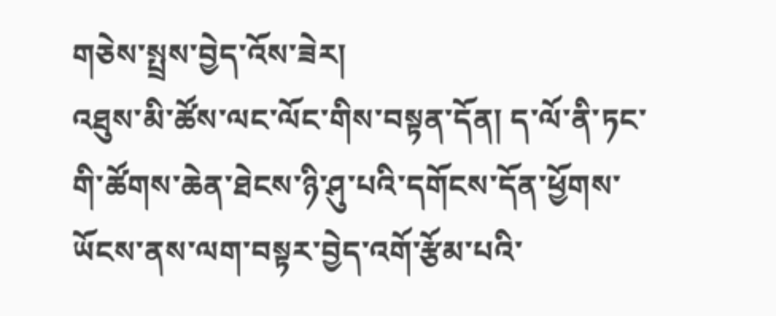གཅེས་སྤྲས་བྱེད་འོས་ཟེར།
འཐུས་མི་ཚོས་ལང་ལོང་གིས་བསྟན་དོན། ད་ལོ་ནི་ཏང་གི་ཚོགས་ཆེན་ཐེངས་ཉི་ཤུ་པའི་དགོངས་དོན་ཕྱོགས་ཡོངས་ནས་ལག་བསྟར་བྱེད་འགོ་རྩོམ་པའི་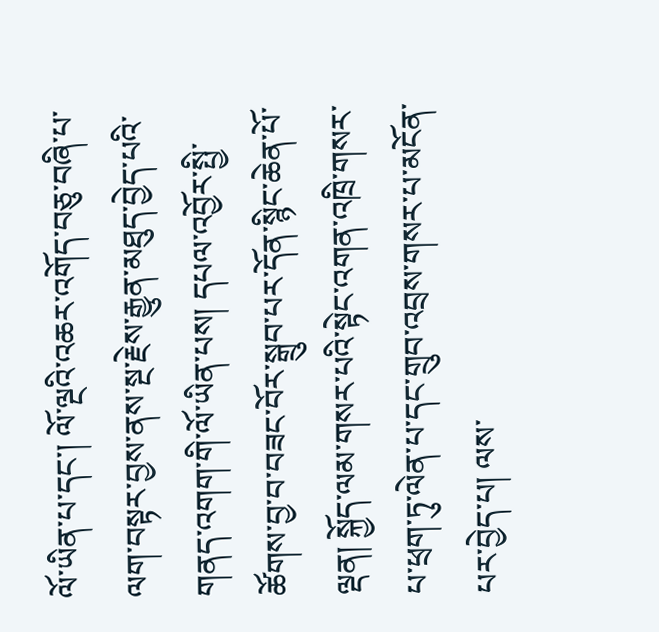ལོ་ཡིན་པ་དང་། ལོ་ལྔའི་འཆར་འགོད་བཅུ་བཞི་པ་ལག་བསྟར་བྱས་ནས་སྔ་རྗེས་རྒྱུན་མཐུད་བྱེད་པའི་གནད་འགག་གི་ལོ་ཡིན་པས། དཔལ་འབྱོར་སྤྱི་ཚོགས་བྱ་བ་བཟང་བོར་སྒྲུབ་པར་དོན་སྙིང་ཆེན་པོ་ལྡན། སྐྱོད་ལམ་གསར་པའི་སྟེང་འགན་འཁྲི་གསར་པ་ཕྲག་ཏུ་ལེན་པ་དང་གྲུབ་འབྲས་གསར་པ་མངོན་པར་བྱེད་པ། ལས་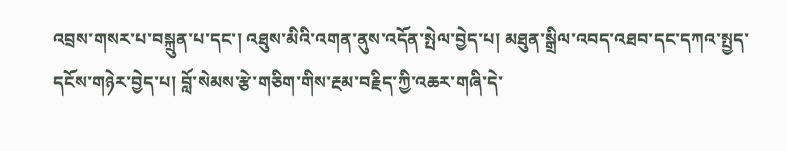འབྲས་གསར་པ་བསྐྲུན་པ་དང་། འཐུས་མིའི་འགན་ནུས་འདོན་སྤེལ་བྱེད་པ། མཐུན་སྒྲིལ་འབད་འཐབ་དང་དཀའ་སྤྱད་དངོས་གཉེར་བྱེད་པ། བློ་སེམས་རྩེ་གཅིག་གིས་རྔམ་བརྗིད་ཀྱི་འཆར་གཞི་དེ་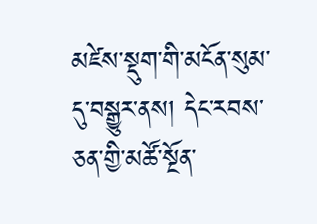མཛེས་སྡུག་གི་མངོན་སུམ་དུ་བསྒྱུར་ནས། དེང་རབས་ཅན་གྱི་མཚོ་སྔོན་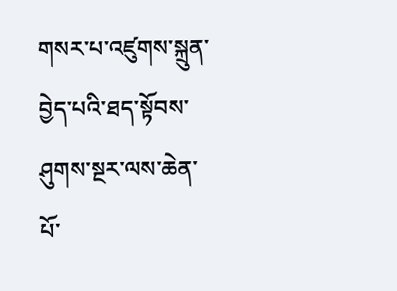གསར་པ་འཛུགས་སྐྲུན་བྱེད་པའི་ཐད་སྟོབས་ཤུགས་སྔར་ལས་ཆེན་པོ་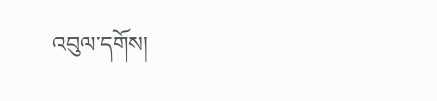འབུལ་དགོས།